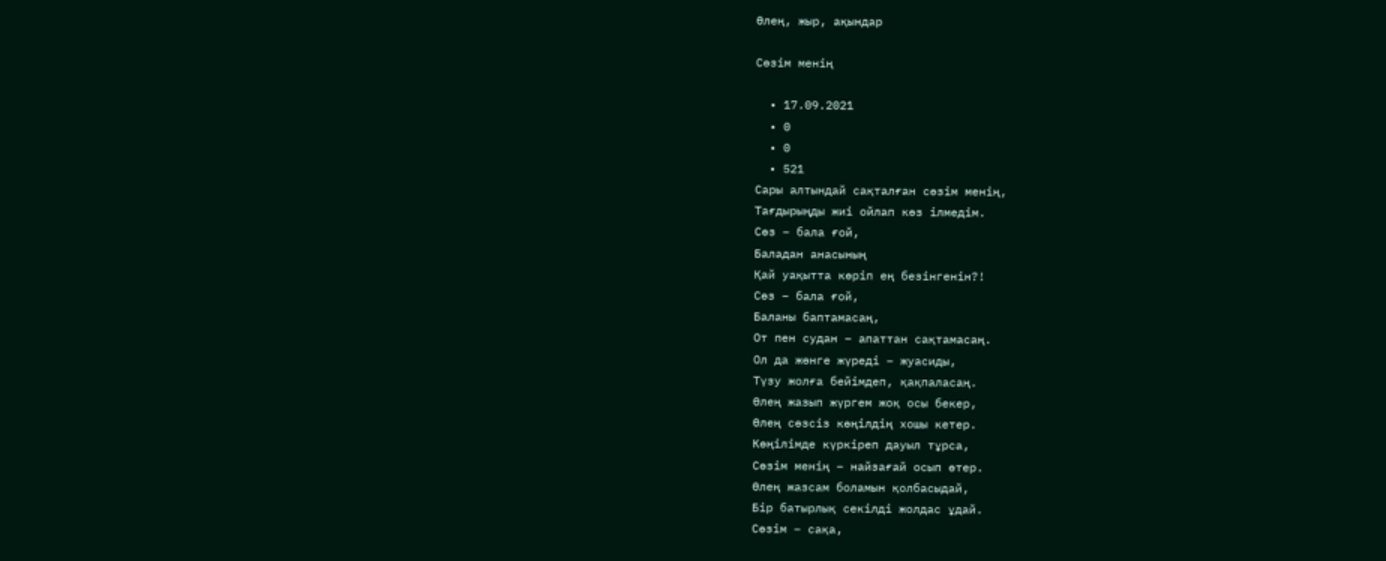Өлең, жыр, ақындар

Сөзім менің

  • 17.09.2021
  • 0
  • 0
  • 521
Сары алтындай сақталған сөзім менің,
Тағдырыңды жиі ойлап көз ілмедім.
Сөз – бала ғой,
Баладан анасының
Қай уақытта көріп ең безінгенін?!
Сөз – бала ғой,
Баланы баптамасаң,
От пен судан – апаттан сақтамасаң.
Ол да жөнге жүреді – жуасиды,
Түзу жолға бейімдеп, қақпаласаң.
Өлең жазып жүргем жоқ осы бекер,
Өлең сөзсіз көңілдің хошы кетер.
Көңілімде күркіреп дауыл тұрса,
Сөзім менің – найзағай осып өтер.
Өлең жазсам боламын қолбасыдай,
Бір батырлық секілді жолдас ұдай.
Сөзім – сақа,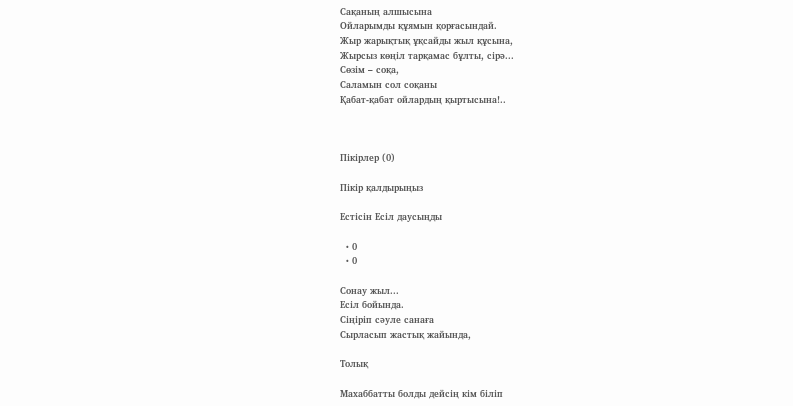Сақаның алшысына
Ойларымды құямын қорғасындай.
Жыр жарықтық ұқсайды жыл құсына,
Жырсыз көңіл тарқамас бұлты, сірә...
Сөзім – соқа,
Саламын сол соқаны
Қабат-қабат ойлардың қыртысына!..



Пікірлер (0)

Пікір қалдырыңыз

Естісін Есіл даусыңды

  • 0
  • 0

Сонау жыл...
Есіл бойында.
Сіңіріп сәуле санаға
Сырласып жастық жайында,

Толық

Махаббатты болды дейсің кім біліп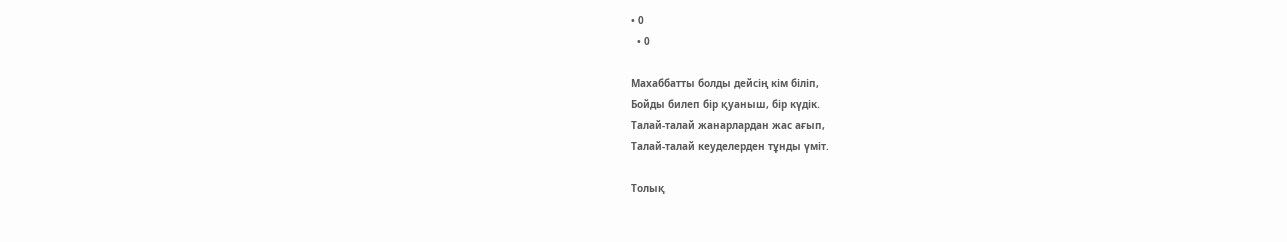• 0
  • 0

Махаббатты болды дейсің кім біліп,
Бойды билеп бір қуаныш, бір күдік.
Талай-талай жанарлардан жас ағып,
Талай-талай кеуделерден тұнды үміт.

Толық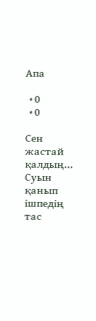Апа

  • 0
  • 0

Сен жастай қалдың...
Суын қанып ішпедің тас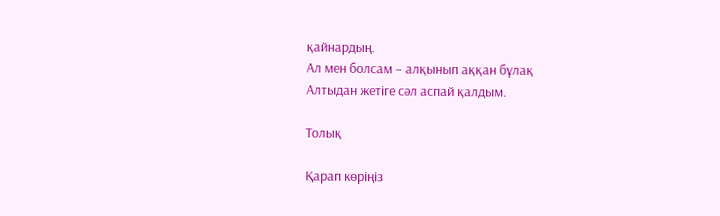қайнардың.
Ал мен болсам – алқынып аққан бұлақ
Алтыдан жетіге сәл аспай қалдым.

Толық

Қарап көріңіз